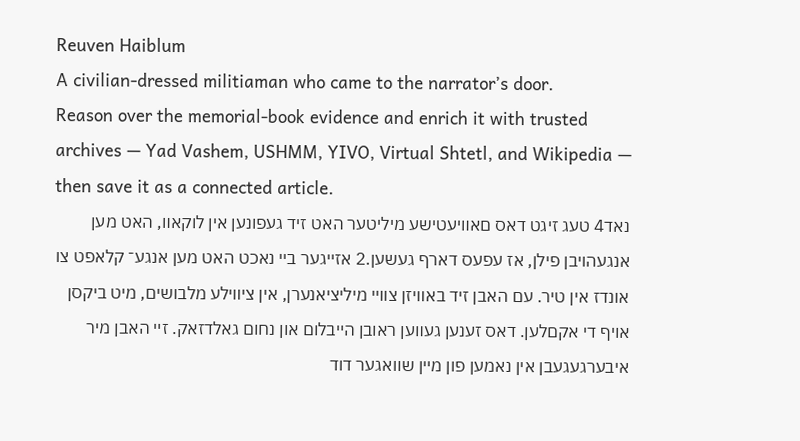Reuven Haiblum
A civilian-dressed militiaman who came to the narrator’s door.
Reason over the memorial-book evidence and enrich it with trusted archives — Yad Vashem, USHMM, YIVO, Virtual Shtetl, and Wikipedia — then save it as a connected article.
נאד4 טעג זיגט דאס םאװיעטישע מיליטער האט זיד געפונען אין לוקאװ, האט מען אנגעהויבן פילן, אז עפעס דארף געשען.2 אזײגער בײ נאכט האט מען אנגע־ קלאפט צו אונדז אין טיר. עם האבן זיד באװיזן צוױי מיליציאנערן, אין ציװילע מלבושים, מיט ביקסן אויף די אקםלען. דאס זענען געװען ראובן הײבלום און נחום גאלדזאק. זײ האבן מיר איבערגעגעבן אין נאמען פון מײן שװאגער דוד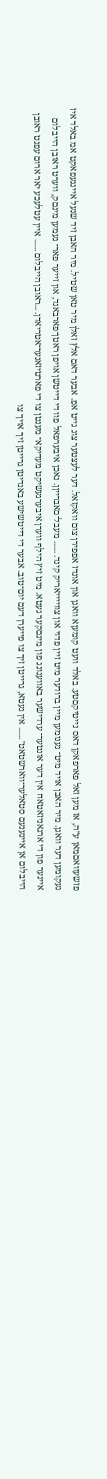פזשעװאםמאן ע״ה, אז מען זאל פארפאקן דאס נײטיקםטע. באלד װעט קומעןא װאגן און אונדז אפפירן צום װאקזאל. דער לעצטער צוג גײט אפ. אבער דאם אלץ זאלן מיר טאן שטיל. מיר האבן זיד שנעל איינגעפאקט אמ באלד איז געקומען דער װאגן. מיר האבן אויד מיט־ גענומען מײן ברודער מיט זײן פדוי און צוױײיאריק קינד. ...... מעבל־םאברייןן. נאכן איבערפאל פװ די דייטשן אויפן ראטן־פארבאנד, און זייער פאר־ געמען מינםק, װערט ראובן הײבלום אײנער פון די ארגאניזאטאח אין דער אונטער־ ערדישער באװעגונג פון מינםקער געטא. מיט זיץ הילף װערן איבערגעשיקט מעדיקא־ מענטן צו די פארטיזאנער־אטריאדן. ...ראובן הײבלום ...... איין עטלעכע יאר ארום עפנט ראובן הײבלום אן אײגענעם סטאלער־װארשטאט׳ ...... אין געטא, גרײטן זיך צו פײערן דעם יום־טוב. אבער די דײטשישע באנדיטן גרײטן זיך אויך צו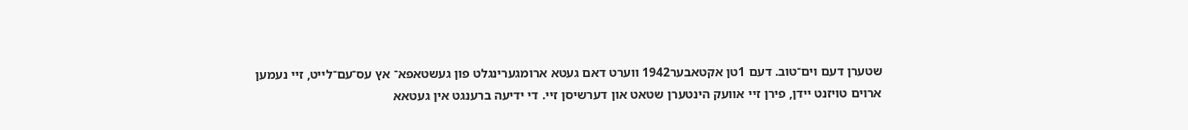שטערן דעם ױם־טוב. דעם 1טן אקטאבער1942 װערט דאם געטא ארומגערינגלט פון געשטאפא־ אץ עס־עם־לײט, זיי נעמען ארוים טויזנט יידן, פירן זײ אװעק הינטערן שטאט און דערשיסן זײ. די ידיעה ברענגט אין געטאא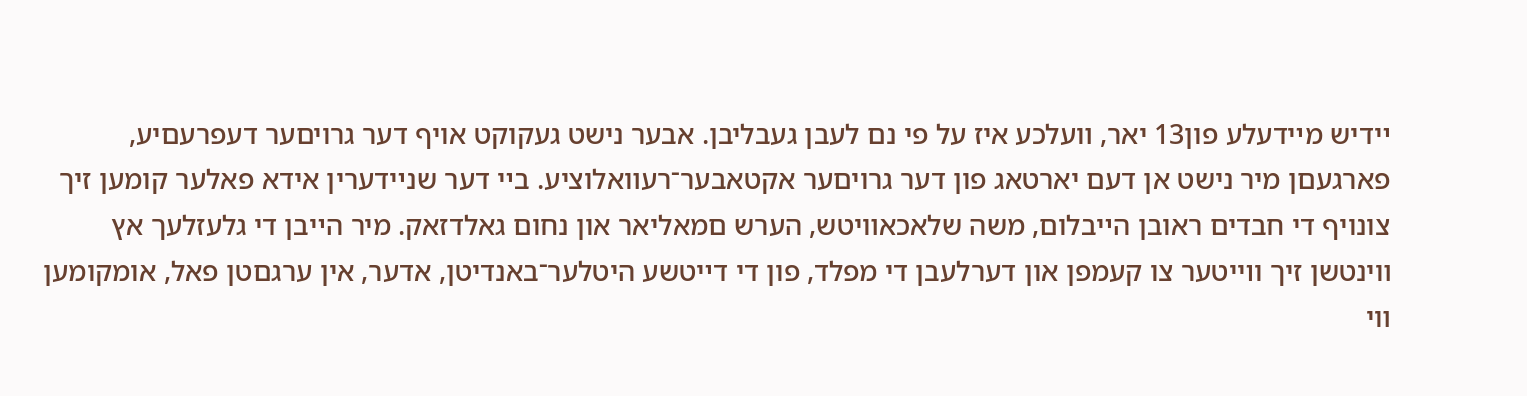ײדיש מײדעלע פון13 יאר, װעלכע איז על פי נם לעבן געבליבן. אבער נישט געקוקט אויף דער גרויםער דעפרעםיע, פארגעםן מיר נישט אן דעם יארטאג פון דער גרויםער אקטאבער־רעװאלוציע. בײ דער שנײדערין אידא פאלער קומען זיך צונויף די חבדים ראובן הײבלום, משה שלאכאװיטש, הערש םמאליאר און נחום גאלדזאק. מיר הײבן די גלעזלעך אץ װינטשן זיך וױיטער צו קעמפן און דערלעבן די מפלד, פון די דײטשע היטלער־באנדיטן, אדער, אין ערגםטן פאל, אומקומען װי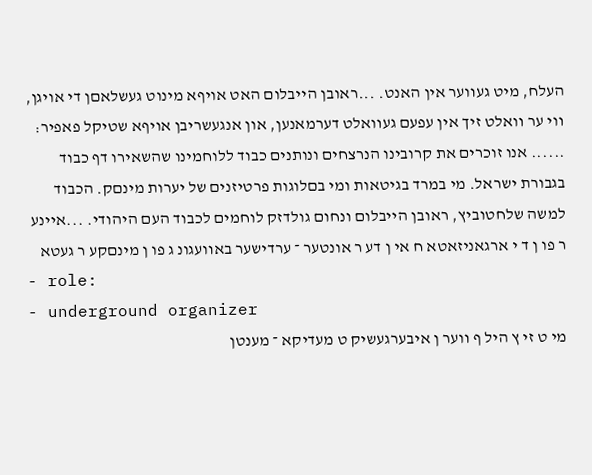העלח, מיט געװער אין האנט. ...ראובן הײבלום האט אויףא מינוט געשלאםן די אויגן, װי ער װאלט זיך אין עפעם געװאלט דערמאנען, און אנגעשריבן אויףא שטיקל פאפיר: ...... אנו זוכרים את קרובינו הנרצחים ונותנים כבוד ללוחמינו שהשאירו דף כבוד בגבורת ישראל. מי במרד בגיטאות ומי בםלוגות פרטיזנים של יערות מינםק. הכבוד למשה שלחטוביץ, ראובן הײבלום ונחום גולדזק לוחמים לכבוד העם היהודי. ...אײנע ר פו ן ד י ארגאניזאטא ח אי ן דע ר אונטער ־ ערדישער באװעגונ ג פו ן מינםקע ר געטא
- role:
- underground organizer
מי ט זי ץ היל ף װער ן איבערגעשיק ט מעדיקא ־ מענטן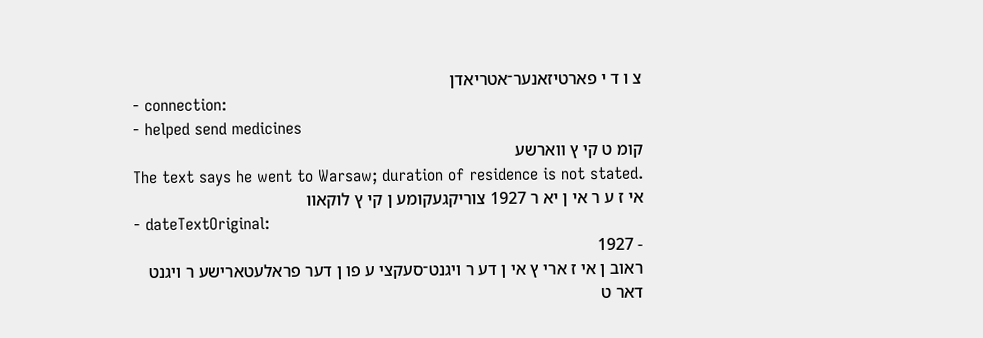צ ו ד י פארטיזאנער־אטריאדן
- connection:
- helped send medicines
קומ ט קי ץ װארשע
The text says he went to Warsaw; duration of residence is not stated.
אי ז ע ר אי ן יא ר 1927 צוריקגעקומע ן קי ץ לוקאװ
- dateTextOriginal:
- 1927
ראוב ן אי ז ארי ץ אי ן דע ר ױגנט־סעקצי ע פו ן דער פראלעטארישע ר ױגנט
דאר ט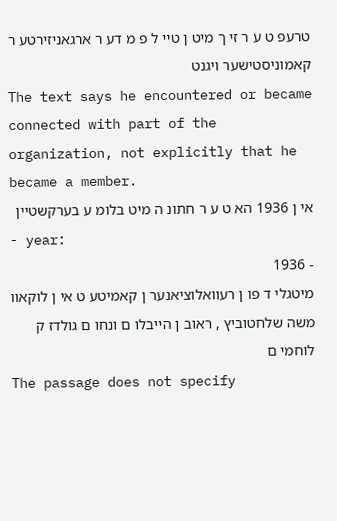טרעפ ט ע ר זי ך מיט ן טײ ל פ מ דע ר ארגאניזירטע ר קאמוניסטישער ױגנט
The text says he encountered or became connected with part of the organization, not explicitly that he became a member.
אי ן 1936 הא ט ע ר חתונ ה מיט בלומ ע בערקשטײן
- year:
- 1936
מיטגלי ד פו ן רעװאלוציאנער ן קאמיטע ט אי ן לוקאװ
משה שלחטוביץ , ראוב ן הײבלו ם ונחו ם גולדז ק לוחמי ם
The passage does not specify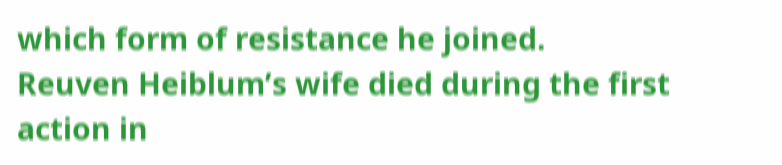which form of resistance he joined.
Reuven Heiblum’s wife died during the first action in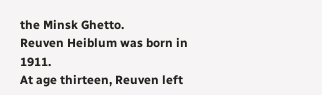the Minsk Ghetto.
Reuven Heiblum was born in 1911.
At age thirteen, Reuven left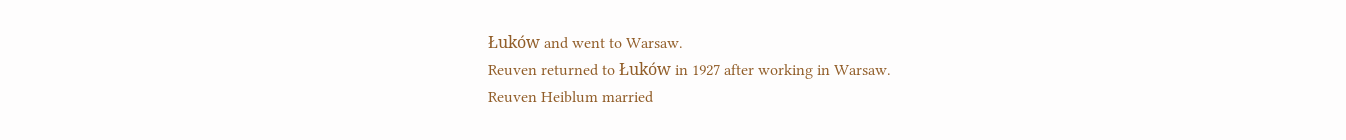Łuków and went to Warsaw.
Reuven returned to Łuków in 1927 after working in Warsaw.
Reuven Heiblum married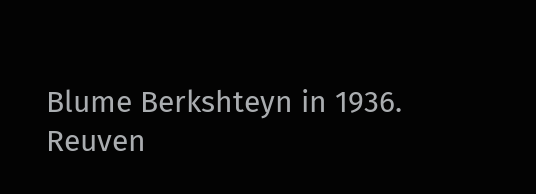Blume Berkshteyn in 1936.
Reuven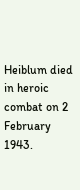Heiblum died in heroic combat on 2 February 1943.